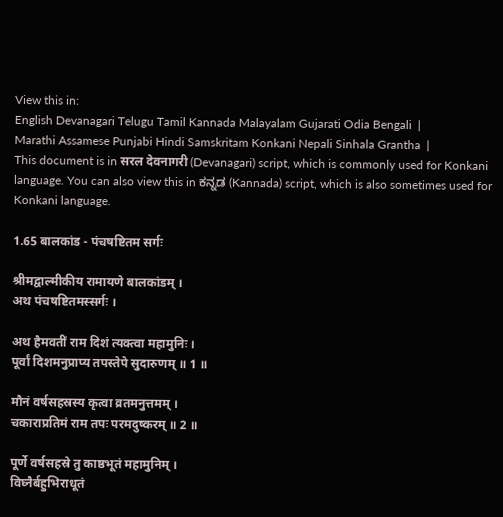View this in:
English Devanagari Telugu Tamil Kannada Malayalam Gujarati Odia Bengali  |
Marathi Assamese Punjabi Hindi Samskritam Konkani Nepali Sinhala Grantha  |
This document is in सरल देवनागरी (Devanagari) script, which is commonly used for Konkani language. You can also view this in ಕನ್ನಡ (Kannada) script, which is also sometimes used for Konkani language.

1.65 बालकांड - पंचषष्टितम सर्गः

श्रीमद्वाल्मीकीय रामायणे बालकांडम् ।
अथ पंचषष्टितमस्सर्गः ।

अथ हैमवतीं राम दिशं त्यक्त्वा महामुनिः ।
पूर्वां दिशमनुप्राप्य तपस्तेपे सुदारुणम् ॥ 1 ॥

मौनं वर्षसहस्रस्य कृत्वा व्रतमनुत्तमम् ।
चकाराप्रतिमं राम तपः परमदुष्करम् ॥ 2 ॥

पूर्णे वर्षसहस्रे तु काष्ठभूतं महामुनिम् ।
विघ्नैर्बहुभिराधूतं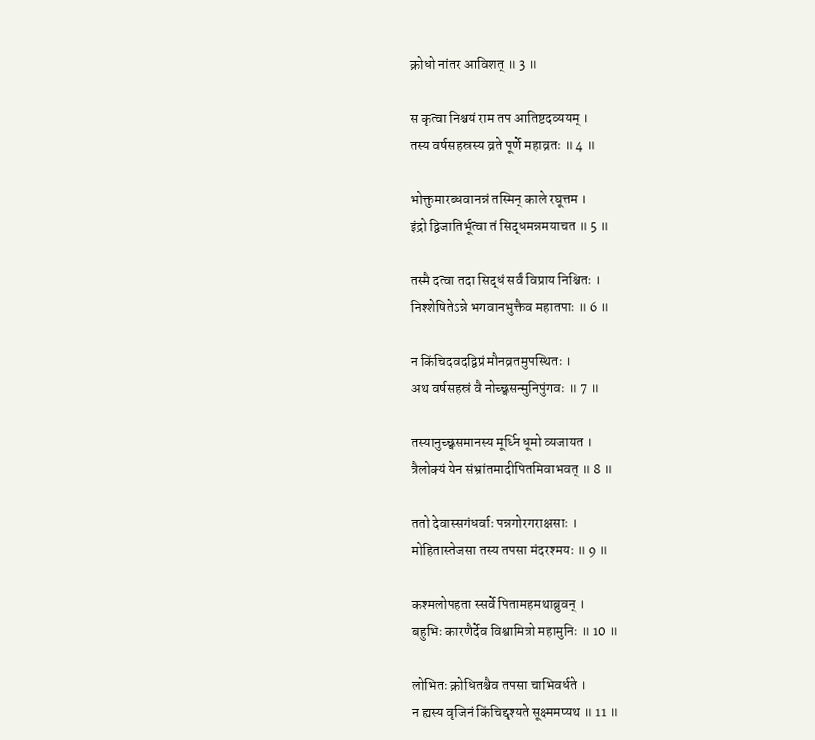क्रोधो नांतर आविशत् ॥ 3 ॥

स कृत्वा निश्चयं राम तप आतिष्टदव्ययम् ।
तस्य वर्षसहस्रस्य व्रते पूर्णे महाव्रतः ॥ 4 ॥

भोक्तुमारब्धवानन्नं तस्मिन् काले रघूत्तम ।
इंद्रो द्विजातिर्भूत्वा तं सिद्धमन्नमयाचत ॥ 5 ॥

तस्मै दत्वा तदा सिद्धं सर्वं विप्राय निश्चितः ।
निश्शेषितेऽन्ने भगवानभुक्तैव महातपाः ॥ 6 ॥

न किंचिदवदद्विप्रं मौनव्रतमुपस्थितः ।
अथ वर्षसहस्रं वै नोच्छ्वसन्मुनिपुंगवः ॥ 7 ॥

तस्यानुच्छ्वसमानस्य मूर्ध्नि धूमो व्यजायत ।
त्रैलोक्यं येन संभ्रांतमादीपितमिवाभवत् ॥ 8 ॥

ततो देवास्सगंधर्वाः पन्नगोरगराक्षसाः ।
मोहितास्तेजसा तस्य तपसा मंदरश्मयः ॥ 9 ॥

कश्मलोपहता स्सर्वे पितामहमथाब्रुवन् ।
बहुभिः कारणैर्देव विश्वामित्रो महामुनिः ॥ 10 ॥

लोभितः क्रोधितश्चैव तपसा चाभिवर्धते ।
न ह्यस्य वृजिनं किंचिद्दृश्यते सूक्ष्ममप्यथ ॥ 11 ॥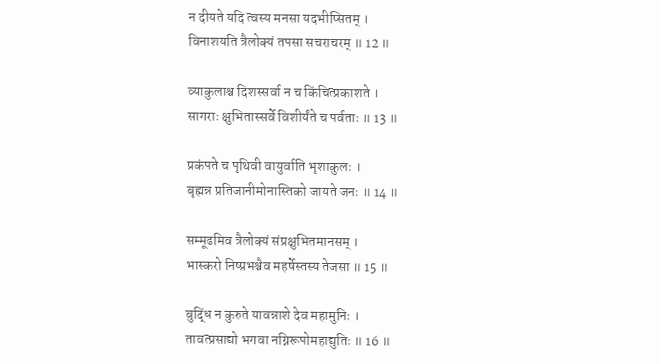न दीयते यदि त्वस्य मनसा यदभीप्सितम् ।
विनाशयति त्रैलोक्यं तपसा सचराचरम् ॥ 12 ॥

व्याकुलाश्च दिशस्सर्वा न च किंचित्प्रकाशते ।
सागराः क्षुभितास्सर्वे विशीर्यंते च पर्वताः ॥ 13 ॥

प्रकंपते च पृथिवी वायुर्वाति भृशाकुलः ।
बृह्मन्न प्रतिजानीमोनास्तिको जायते जनः ॥ 14 ॥

सम्मूढमिव त्रैलोक्यं संप्रक्षुभितमानसम् ।
भास्करो निष्प्रभश्चैव महर्षेस्तस्य तेजसा ॥ 15 ॥

बुद्धिं न कुरुते यावन्नाशे देव महामुनिः ।
तावत्प्रसाद्यो भगवा नग्निरूपोमहाद्युतिः ॥ 16 ॥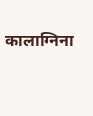कालाग्निना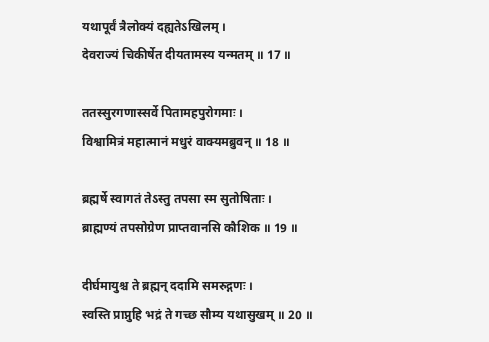यथापूर्वं त्रैलोक्यं दह्यतेऽखिलम् ।
देवराज्यं चिकीर्षेत दीयतामस्य यन्मतम् ॥ 17 ॥

ततस्सुरगणास्सर्वे पितामहपुरोगमाः ।
विश्वामित्रं महात्मानं मधुरं वाक्यमब्रुवन् ॥ 18 ॥

ब्रह्मर्षे स्वागतं तेऽस्तु तपसा स्म सुतोषिताः ।
ब्राह्मण्यं तपसोग्रेण प्राप्तवानसि कौशिक ॥ 19 ॥

दीर्घमायुश्च ते ब्रह्मन् ददामि समरुद्गणः ।
स्वस्ति प्राप्नुहि भद्रं ते गच्छ सौम्य यथासुखम् ॥ 20 ॥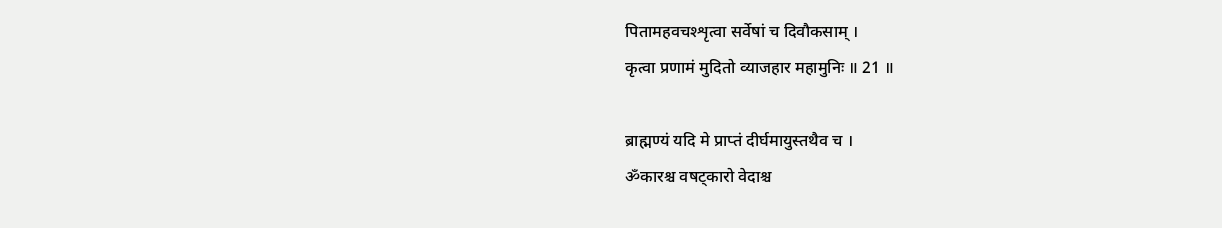पितामहवचश्शृत्वा सर्वेषां च दिवौकसाम् ।
कृत्वा प्रणामं मुदितो व्याजहार महामुनिः ॥ 21 ॥

ब्राह्मण्यं यदि मे प्राप्तं दीर्घमायुस्तथैव च ।
ॐकारश्च वषट्कारो वेदाश्च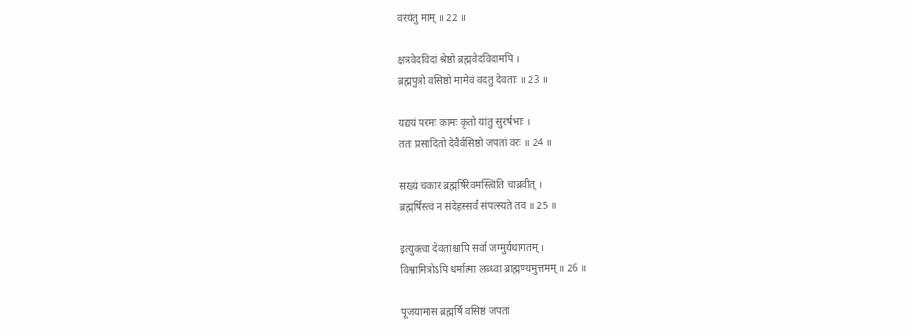वरयंतु माम् ॥ 22 ॥

क्षत्रवेदविदां श्रेष्ठो ब्रह्मवेदविदामपि ।
ब्रह्मपुत्रो वसिष्ठो मामेवं वदतु देवताः ॥ 23 ॥

यद्ययं परमः कामः कृतो यांतु सुरर्षभाः ।
ततः प्रसादितो देवैर्वसिष्ठो जपतां वरः ॥ 24 ॥

सख्यं चकार ब्रह्मर्षिरेवमस्त्विति चाब्रवीत् ।
ब्रह्मर्षिस्त्वं न संदेहस्सर्वं संपत्स्यते तव ॥ 25 ॥

इत्युक्त्वा देवताश्चापि सर्वा जग्मुर्यथागतम् ।
विश्वामित्रोऽपि धर्मात्मा लब्ध्वा ब्राह्मण्यमुत्तमम् ॥ 26 ॥

पूजयामास ब्रह्मर्षिं वसिष्ठं जपतां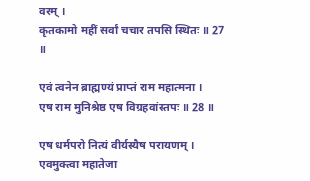वरम् ।
कृतकामो महीं सर्वां चचार तपसि स्थितः ॥ 27 ॥

एवं त्वनेन ब्राह्मण्यं प्राप्तं राम महात्मना ।
एष राम मुनिश्रेष्ठ एष विग्रहवांस्तपः ॥ 28 ॥

एष धर्मपरो नित्यं वीर्यस्यैष परायणम् ।
एवमुक्त्वा महातेजा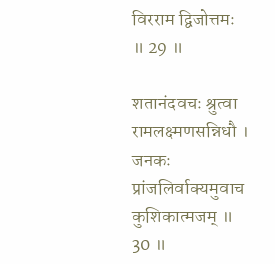विरराम द्विजोत्तमः ॥ 29 ॥

शतानंदवचः श्रुत्वा रामलक्ष्मणसन्निधौ ।
जनकः प्रांजलिर्वाक्यमुवाच कुशिकात्मजम् ॥ 30 ॥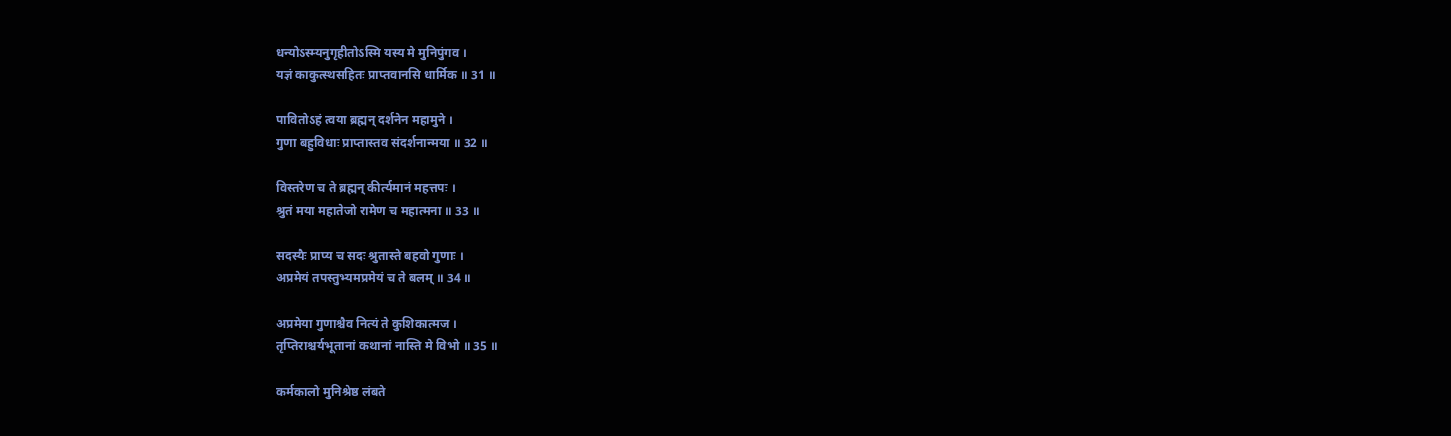धन्योऽस्म्यनुगृहीतोऽस्मि यस्य मे मुनिपुंगव ।
यज्ञं काकुत्स्थसहितः प्राप्तवानसि धार्मिक ॥ 31 ॥

पावितोऽहं त्वया ब्रह्मन् दर्शनेन महामुने ।
गुणा बहुविधाः प्राप्तास्तव संदर्शनान्मया ॥ 32 ॥

विस्तरेण च ते ब्रह्मन् कीर्त्यमानं महत्तपः ।
श्रुतं मया महातेजो रामेण च महात्मना ॥ 33 ॥

सदस्यैः प्राप्य च सदः श्रुतास्ते बहवो गुणाः ।
अप्रमेयं तपस्तुभ्यमप्रमेयं च ते बलम् ॥ 34 ॥

अप्रमेया गुणाश्चैव नित्यं ते कुशिकात्मज ।
तृप्तिराश्चर्यभूतानां कथानां नास्ति मे विभो ॥ 35 ॥

कर्मकालो मुनिश्रेष्ठ लंबते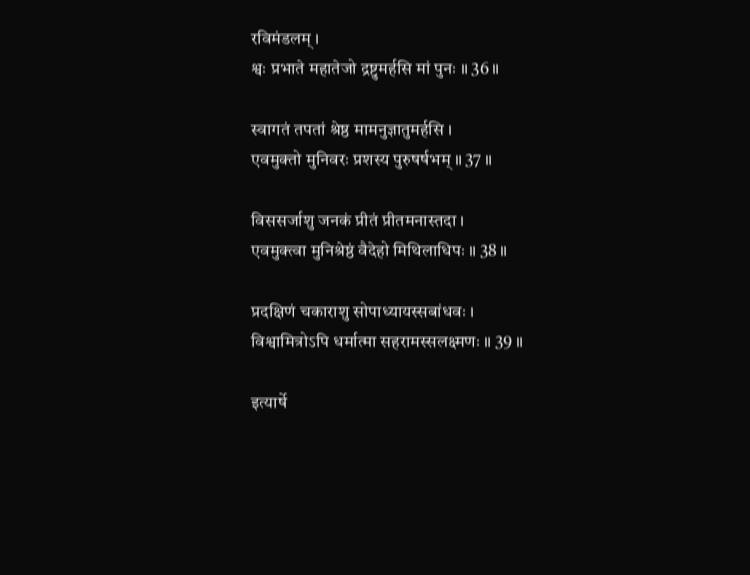रविमंडलम् ।
श्वः प्रभाते महातेजो द्रष्टुमर्हसि मां पुनः ॥ 36 ॥

स्वागतं तपतां श्रेष्ठ मामनुज्ञातुमर्हसि ।
एवमुक्तो मुनिवरः प्रशस्य पुरुषर्षभम् ॥ 37 ॥

विससर्जाशु जनकं प्रीतं प्रीतमनास्तदा ।
एवमुक्त्वा मुनिश्रेष्ठं वैदेहो मिथिलाधिपः ॥ 38 ॥

प्रदक्षिणं चकाराशु सोपाध्यायस्सबांधवः ।
विश्वामित्रोऽपि धर्मात्मा सहरामस्सलक्ष्मणः ॥ 39 ॥

इत्यार्षे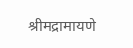श्रीमद्रामायणे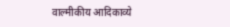वाल्मीकीय आदिकाव्ये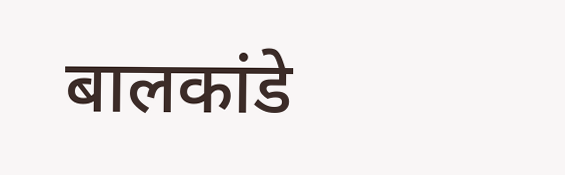बालकांडे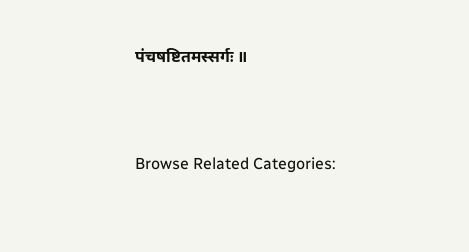पंचषष्टितमस्सर्गः ॥




Browse Related Categories: